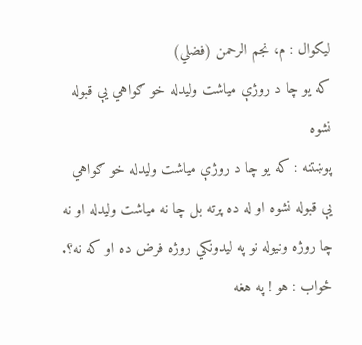ليکوال : م، نجم الرحمن (فضلي)
که يو چا د روژې مياشت وليدله خو ګواهي يې قبوله نشوه
پوښتنه : که يو چا د روژې مياشت وليدله خو ګواهي يې قبوله نشوه او له ده پرته بل چا نه مياشت وليدله او نه چا روژه ونيوله نو په ليدونکي روژه فرض ده او که نه؟.
ځواب : هو ! په هغه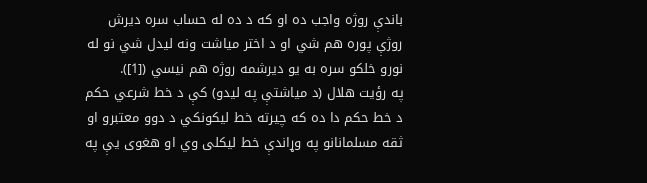باندې روژه واجب ده او که د ده له حساب سره ديرش روژې پوره هم شي او د اختر مياشت ونه ليدل شي نو له نورو خلکو سره به يو ديرشمه روژه هم نيسي ([1]).
په رؤيت هلال (د مياشتې په ليدو) کې د خط شرعي حکم
د خط حکم دا ده که چيرته خط ليکونکي د دوو معتبرو او ثقه مسلمانانو په وړاندې خط ليکلى وي او هغوى يې په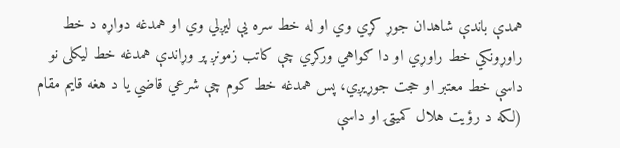همدې باندې شاهدان جوړ کړي وي او له خط سره يې ليږلي وي او همدغه دواړه د خط راوړونکي خط راوړي او دا ګواهي ورکړي چې کاتب زمونږ پر وړاندې همدغه خط ليکلى نو داسې خط معتبر او حجت جوړيږي، پس همدغه خط کوم چې شرعي قاضي يا د هغه قايم مقام (لکه د رؤيت هلال کميټۍ او داسې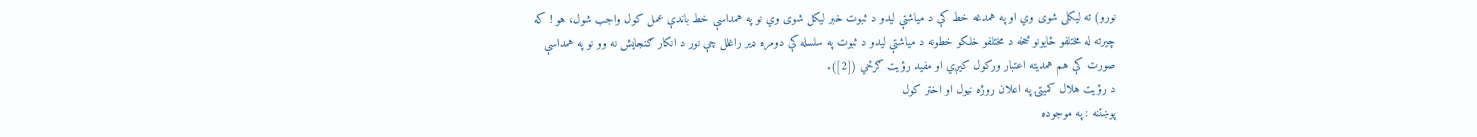نورو) ته ليکلى شوى وي او په همدغه خط کې د مياشتې ليدو د ثبوت خبر ليکل شوى وي نو په همداسې خط باندې عمل کول واجب شول، هو ! که چيرته له مختلفو ځايونو څخه د مختلفو خلکو خطونه د مياشتې ليدو د ثبوت په سلسله کې دومره ډير راغلل چې نور د انکار ګنجايش نه وو نو په همداسې صورت کې هم همديته اعتبار ورکول کيږي او مفيد رؤيت ګرځي ([2]).
د رؤيت هلال کميتۍ په اعلان روژه نيول او اختر کول
پوښتنه : په موجوده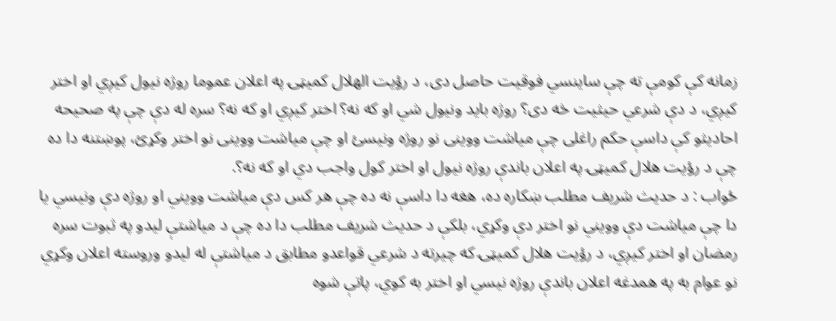زمانه کې کومې ته چې ساينسي فوقيت حاصل دى، د رؤيت الهلال کميټۍ په اعلان عموما روژه نيول کيږي او اختر کيږي، د دې شرعي حيثيت څه دى؟ روژه بايد ونيول شي او که نه؟ اختر کيږي او که نه؟ سره له دې چې په صحيحه احاديثو کې داسې حکم راغلى چې مياشت ووينى نو روژه ونيسئ او چې مياشت ووينى نو اختر وکړئ، پوښتنه دا ده چې د رؤيت هلال کميټۍ په اعلان باندې روژه نيول او اختر کول واجب دي او که نه؟.
ځواب : د حديث شريف مطلب ښکاره ده، هغه دا داسې نه ده چې هر کس دې مياشت وويني او روژه دې ونيسي يا دا چې مياشت دې وويني نو اختر دې وکړي، بلکې د حديث شريف مطلب دا ده چې د مياشتې ليدو په ثبوت سره رمضان او اختر کيږي، د رؤيت هلال کميټۍ که چيرته د شرعي قواعدو مطابق د مياشتې له ليدو وروسته اعلان وکړي نو عوام به په همدغه اعلان باندې روژه نيسي او اختر به کوي، پاتې شوه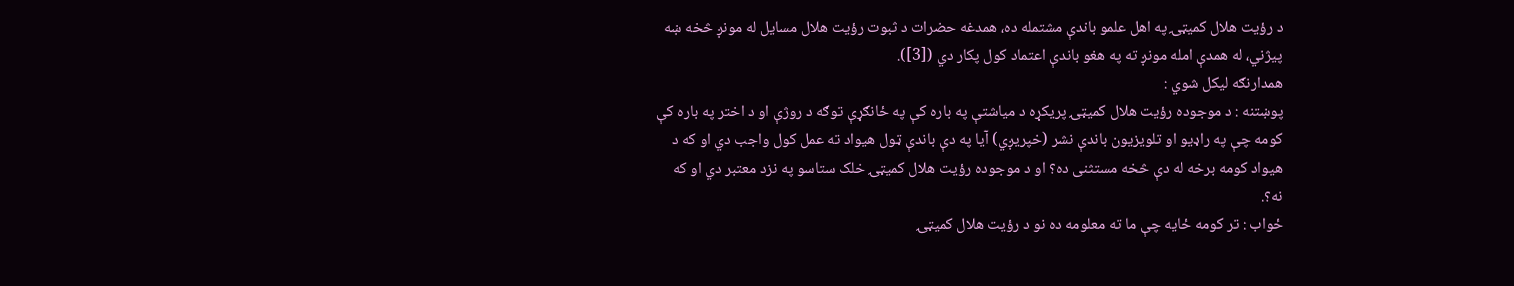د رؤيت هلال کميټۍ په اهل علمو باندې مشتمله ده، همدغه حضرات د ثبوت رؤيت هلال مسايل له مونږ څخه ښه پيژني، له همدې امله مونږ ته په هغو باندې اعتماد کول پکار دي ([3]).
همدارنګه ليکل شوي :
پوښتنه : د موجوده رؤيت هلال کميټۍ پريکړه د مياشتې په باره کې په ځانګړې توګه د روژې او د اختر په باره کې کومه چې په راډيو او تلويزيون باندې نشر (خپريږي) آيا په دې باندې ټول هيواد ته عمل کول واجب دي او که د هيواد کومه برخه له دې څخه مستثنى ده؟ او د موجوده رؤيت هلال کميټۍ خلک ستاسو په نزد معتبر دي او که نه؟.
ځواب : تر کومه ځايه چې ما ته معلومه ده نو د رؤيت هلال کميټۍ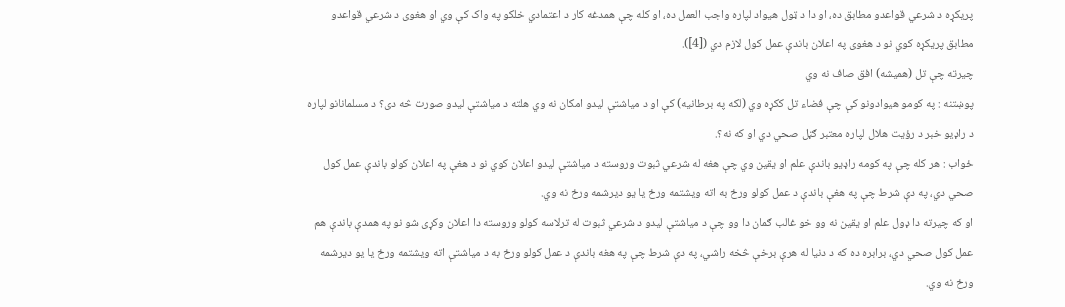پريکړه د شرعي قواعدو مطابق ده، او دا د ټول هيواد لپاره واجب العمل ده، او کله چې همدغه کار د اعتمادي خلکو په واک کې وي او هغوى د شرعي قواعدو مطابق پريکړه کوي نو د هغوى په اعلان باندې عمل کول لازم دي ([4]).
چيرته چې تل (هميشه) افق صاف نه وي
پوښتنه : په کومو هيوادونو کې چې فضاء تل ککړه وي (لکه په برطانيه) کې او د مياشتې ليدو امکان نه وي هلته د مياشتې ليدو صورت څه دى؟ د مسلمانانو لپاره د راډيو خبر د رؤيت هلال لپاره معتبر ګڼل صحي دي او که نه؟.
ځواب : هر کله چې په کومه راډيو باندې علم او يقين وي چې هغه له شرعي ثبوت وروسته د مياشتې ليدو اعلان کوي نو د هغې په اعلان کولو باندې عمل کول صحي دي، په دې شرط چې په هغې باندې د عمل کولو ورځ به اته ويشتمه ورځ يا يو ديرشمه ورځ نه وي.
او که چيرته دا ډول علم او يقين نه وو خو غالب ګمان دا وو چې د مياشتې ليدو د شرعي ثبوت له ترلاسه کولو وروسته دا اعلان وکړى شو نو په همدې باندې هم عمل کول صحي دي، برابره ده که د دنيا له هرې برخې څخه راشي، په دې شرط چې په هغه باندې د عمل کولو ورځ به د مياشتې اته ويشتمه ورځ يا يو ديرشمه ورځ نه وي.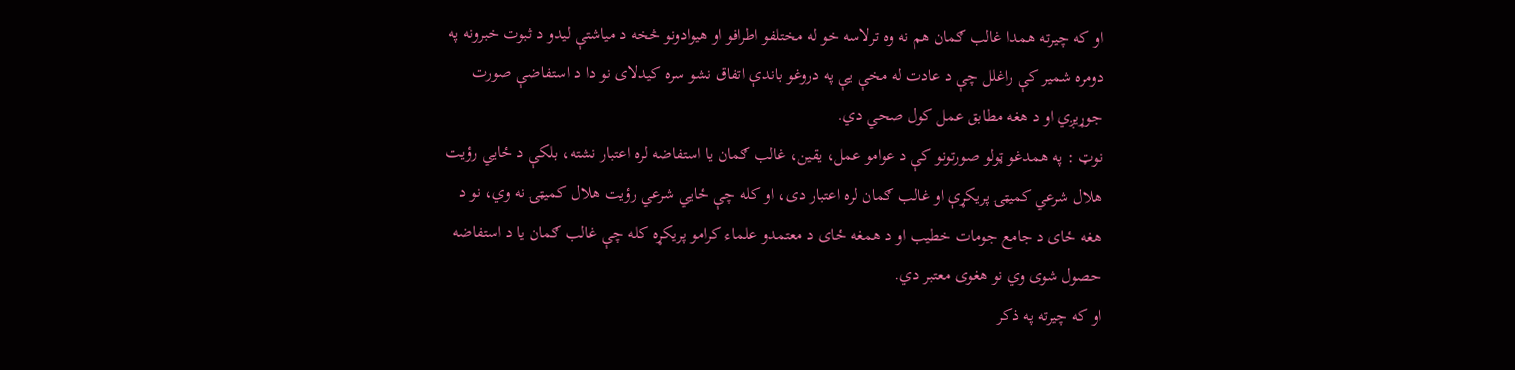او که چيرته همدا غالب ګمان هم نه وه ترلاسه خو له مختلفو اطرافو او هيوادونو څخه د مياشتې ليدو د ثبوت خبرونه په دومره شمير کې راغلل چې د عادت له مخې يې په دروغو باندې اتفاق نشو سره کيدلاى نو دا د استفاضې صورت جوړيږي او د هغه مطابق عمل کول صحي دي.
نوټ : په همدغو ټولو صورتونو کې د عوامو عمل، يقين، غالب ګمان يا استفاضه لره اعتبار نشته، بلکې د ځايي رؤيت هلال شرعي کميټۍ پريکړې او غالب ګمان لره اعتبار دى، او کله چې ځايي شرعي رؤيت هلال کميټۍ نه وي، نو د هغه ځاى د جامع جومات خطيب او د همغه ځاى د معتمدو علماء کرامو پريکړه کله چې غالب ګمان يا د استفاضه حصول شوی وي نو هغوى معتبر دي.
او که چيرته په ذکر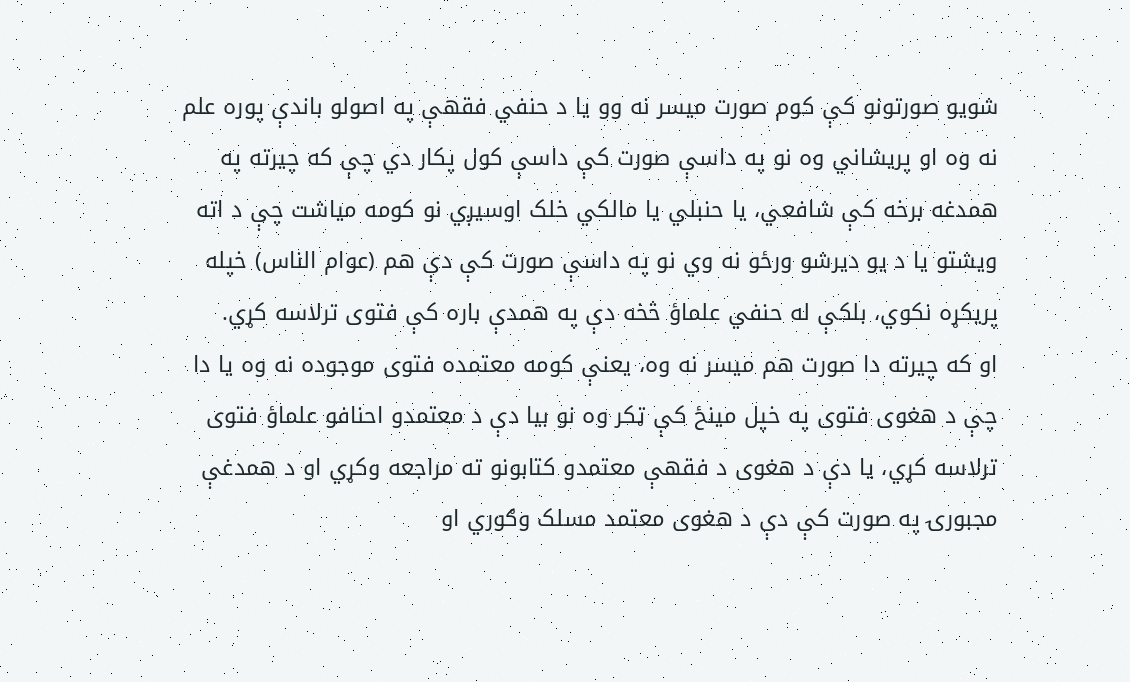شويو صورتونو کې کوم صورت ميسر نه وو يا د حنفي فقهې په اصولو باندې پوره علم نه وه او پريشاني وه نو په داسې صورت کې داسې کول پکار دي چې که چيرته په همدغه برخه کې شافعي، يا حنبلي يا مالکي خلک اوسيږي نو کومه مياشت چې د اته ويشتو يا د يو ديرشو ورځو نه وي نو په داسې صورت کې دې هم (عوام الناس) خپله پريکړه نکوي، بلکې له حنفي علماؤ څخه دې په همدې باره کې فتوى ترلاسه کړي.
او که چيرته دا صورت هم ميسر نه وه، يعنې کومه معتمده فتوى موجوده نه وه يا دا چې د هغوى فتوى په خپل مينځ کې ټکر وه نو بيا دې د معتمدو احنافو علماؤ فتوى ترلاسه کړي، يا دې د هغوى د فقهې معتمدو کتابونو ته مراجعه وکړي او د همدغې مجبورۍ په صورت کې دې د هغوى معتمد مسلک وګوري او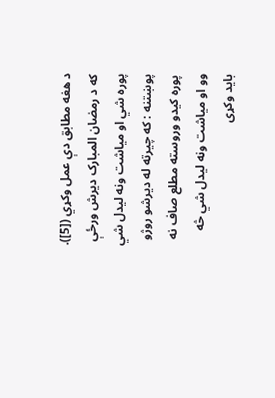د هغه مطابق دې عمل وکړي ([5]).
که د رمضان المبارک ديرش ورځې پوره شي او مياشت ونه ليدل شي
پوښتنه : که چيرته له ديرشو روژو پوره کيدو وروسته مطلع صاف نه وو او مياشت ونه ليدل شي څه بايد وکړى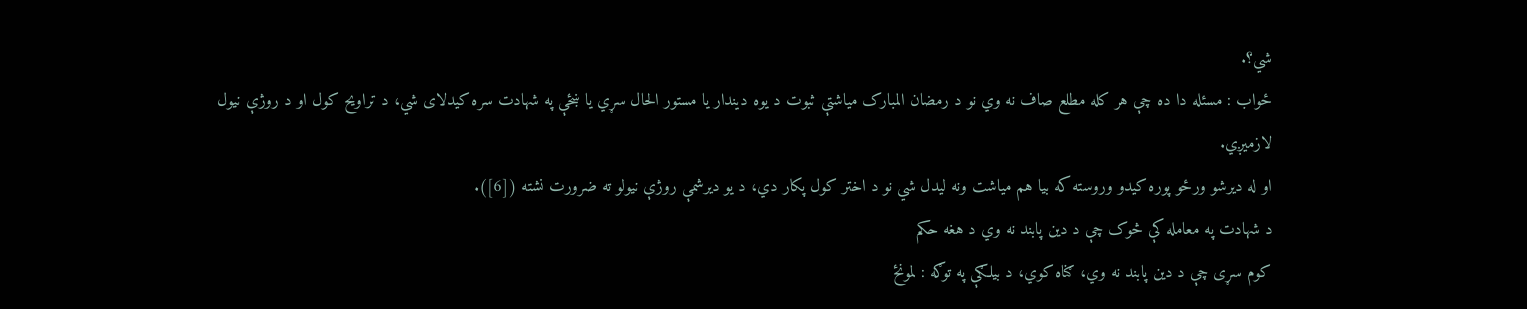شي؟.
ځواب : مسئله دا ده چې هر کله مطلع صاف نه وي نو د رمضان المبارک مياشتې ثبوت د يوه ديندار يا مستور الحال سړي يا ښځې په شهادت سره کيدلاى شي، د تراويح کول او د روژې نيول لازميږي.
او له ديرشو ورځو پوره کيدو وروسته که بيا هم مياشت ونه ليدل شي نو د اختر کول پکار دي، د يو ديرشمې روژې نيولو ته ضرورت نشته ([6]).
د شهادت په معامله کې څوک چې د دين پابند نه وي د هغه حکم
کوم سړى چې د دين پابند نه وي، ګناه کوي، د بيلګې په توګه : لمونځ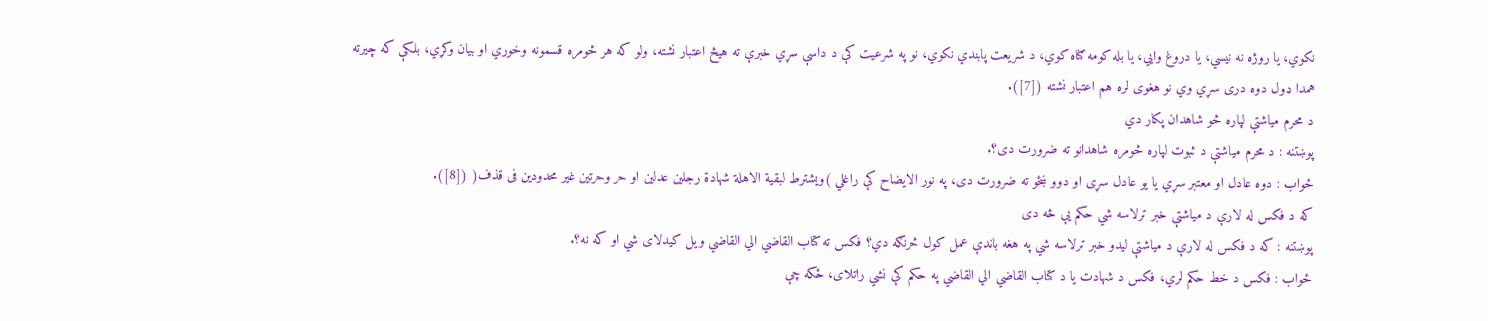نکوي، يا روژه نه نيسي، يا دروغ وايي، يا بله کومه ګناه کوي، د شريعت پابندي نکوي، نو په شرعيت کې د داسې سړي خبرې ته هيڅ اعتبار نشته، ولو که هر څومره قسمونه وخوري او بيان وکړي، بلکې که چيرته همدا ډول دوه درى سړي وي نو هغوى لره هم اعتبار نشته ([7]).
د محرم مياشتې لپاره څو شاهدان پکار دي
پوښتنه : د محرم مياشتې د ثبوت لپاره څومره شاهدانو ته ضرورت دى؟.
ځواب : دوه عادل او معتبر سړي يا يو عادل سړى او دوو ښځو ته ضرورت دى، په نور الايضاح کې راغلي )ويشترط لبقية الاهلة شهادة رجلين عدلين او حر وحرتين غير محدودين فی قذف( ([8]).
که د فکس له لارې د مياشتې خبر ترلاسه شي حکم يې څه دى
پوښتنه : که د فکس له لارې د مياشتې ليدو خبر ترلاسه شي په هغه باندې عمل کول څرنګه دي؟ فکس ته کتاب القاضي الي القاضي ويل کيدلاى شي او که نه؟.
ځواب : فکس د خط حکم لري، فکس د شهادت يا د کتاب القاضي الي القاضي په حکم کې نشي راتلاى، ځکه چې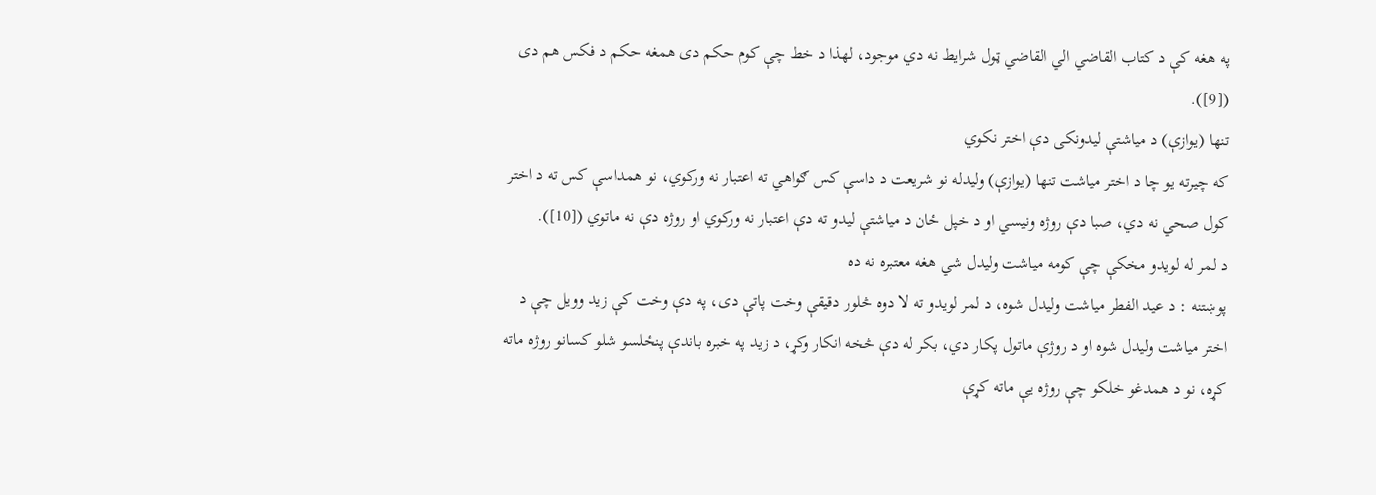په هغه کې د کتاب القاضي الي القاضي ټول شرايط نه دي موجود، لهذا د خط چې کوم حکم دى همغه حکم د فکس هم دى ([9]).
تنها (يوازې) د مياشتې ليدونکى دې اختر نکوي
که چيرته يو چا د اختر مياشت تنها (يوازې) وليدله نو شريعت د داسې کس ګواهي ته اعتبار نه ورکوي، نو همداسې کس ته د اختر کول صحي نه دي، صبا دې روژه ونيسي او د خپل ځان د مياشتې ليدو ته دې اعتبار نه ورکوي او روژه دې نه ماتوي ([10]).
د لمر له لويدو مخکې چې کومه مياشت وليدل شي هغه معتبره نه ده
پوښتنه : د عيد الفطر مياشت وليدل شوه، د لمر لويدو ته لا دوه څلور دقيقې وخت پاتې دى، په دې وخت کې زيد وويل چې د اختر مياشت وليدل شوه او د روژې ماتول پکار دي، بکر له دې څخه انکار وکړ، د زيد په خبره باندې پنځلسو شلو کسانو روژه ماته کړه، نو د همدغو خلکو چې روژه يې ماته کړې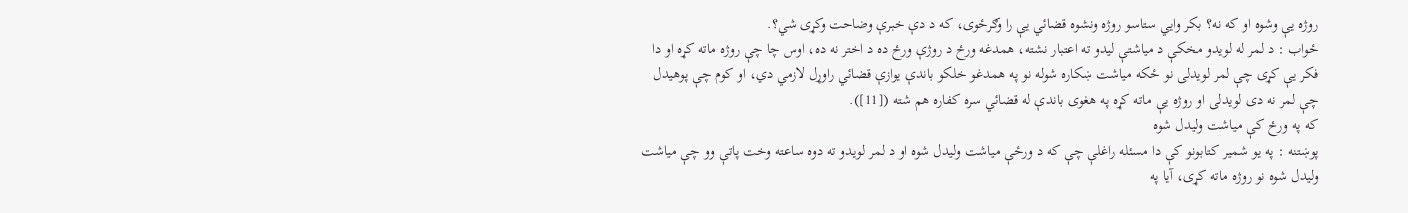روژه يې وشوه او که نه؟ بکر وايي ستاسو روژه ونشوه قضائي يې را وګرځوى، که د دې خبرې وضاحت وکړى شي؟.
ځواب : د لمر له لويدو مخکې د مياشتې ليدو ته اعتبار نشته، همدغه ورځ د روژې ورځ ده د اختر نه ده، اوس چا چې روژه ماته کړه او دا فکر يې کړى چې لمر لويدلى نو ځکه مياشت ښکاره شوله نو په همدغو خلکو باندې يوازې قضائي راوړل لازمي دي، او کوم چې پوهيدل چې لمر نه دى لويدلى او روژه يې ماته کړه په هغوى باندې له قضائي سره کفاره هم شته ([11]).
که په ورځ کې مياشت وليدل شوه
پوښتنه : په يو شمير کتابونو کې دا مسئله راغلې چې که د ورځې مياشت وليدل شوه او د لمر لويدو ته دوه ساعته وخت پاتې وو چې مياشت وليدل شوه نو روژه ماته کړى، آيا په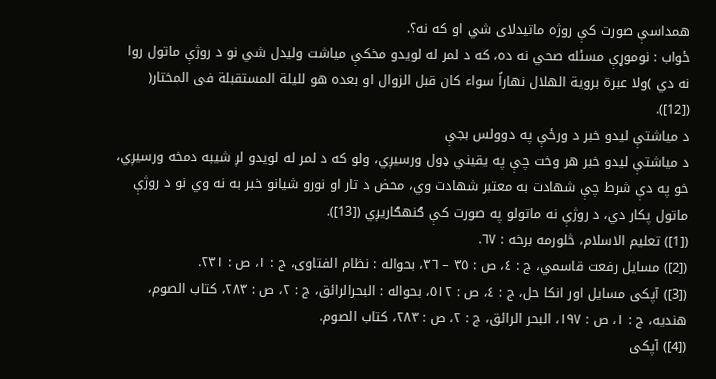همداسې صورت کې روژه ماتيدلاى شي او که نه؟.
ځواب : نوموړې مسئله صحي نه ده، که د لمر له لويدو مخکې مياشت وليدل شي نو د روژې ماتول روا نه دي )ولا عبرة بروية الهلال نهاراً سواء کان قبل الزوال او بعده هو لليلة المستقبلة فی المختار( ([12]).
د مياشتې ليدو خبر د ورځې په دوولس بجې
د مياشتې ليدو خبر هر وخت چې په يقيني ډول ورسيږي، ولو که د لمر له لويدو لږ شيبه دمخه ورسيږي، خو په دې شرط چې شهادت به معتبر شهادت وي، محض د تار او نورو شيانو خبر به نه وي نو د روژې ماتول پکار دي، د روژې نه ماتولو په صورت کې ګنهګاريږي ([13]).
([1]) تعليم الاسلام، څلورمه برخه : ٦٧.
([2]) مسايل رفعت قاسمي، ج : ٤، ص : ٣٥ – ٣٦، بحواله : نظام الفتاوى، ج : ١، ص : ٢٣١.
([3]) آپکى مسايل اور انکا حل، ج : ٤، ص : ٥١٢، بحواله : البحرالرائق، ج : ٢، ص : ٢٨٣، کتاب الصوم، هنديه، ج : ١، ص : ١٩٧، البحر الرائق، ج : ٢، ص : ٢٨٣، کتاب الصوم.
([4]) آپکى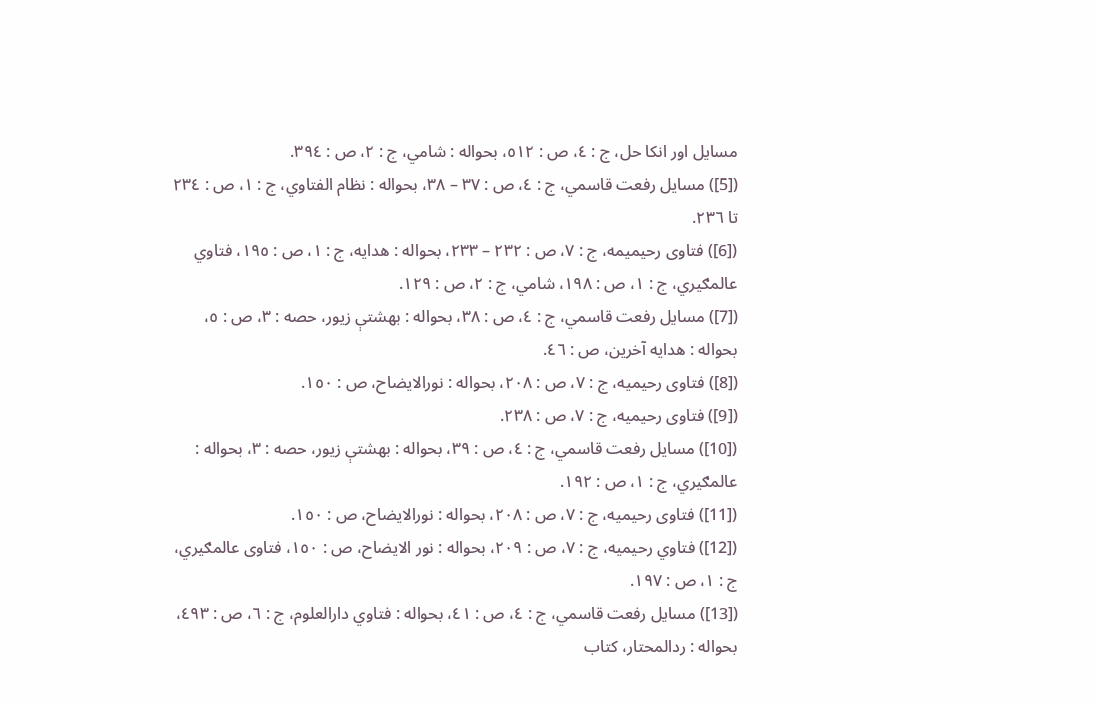مسايل اور انکا حل، ج : ٤، ص : ٥١٢، بحواله : شامي، ج : ٢، ص : ٣٩٤.
([5]) مسايل رفعت قاسمي، ج : ٤، ص : ٣٧ – ٣٨، بحواله : نظام الفتاوي، ج : ١، ص : ٢٣٤ تا ٢٣٦.
([6]) فتاوى رحيميمه، ج : ٧، ص : ٢٣٢ – ٢٣٣، بحواله : هدايه، ج : ١، ص : ١٩٥، فتاوي عالمګيري، ج : ١، ص : ١٩٨، شامي، ج : ٢، ص : ١٢٩.
([7]) مسايل رفعت قاسمي، ج : ٤، ص : ٣٨، بحواله : بهشتې زيور، حصه : ٣، ص : ٥، بحواله : هدايه آخرين، ص : ٤٦.
([8]) فتاوى رحيميه، ج : ٧، ص : ٢٠٨، بحواله : نورالايضاح، ص : ١٥٠.
([9]) فتاوى رحيميه، ج : ٧، ص : ٢٣٨.
([10]) مسايل رفعت قاسمي، ج : ٤، ص : ٣٩، بحواله : بهشتې زيور، حصه : ٣، بحواله : عالمګيري، ج : ١، ص : ١٩٢.
([11]) فتاوى رحيميه، ج : ٧، ص : ٢٠٨، بحواله : نورالايضاح، ص : ١٥٠.
([12]) فتاوي رحيميه، ج : ٧، ص : ٢٠٩، بحواله : نور الايضاح، ص : ١٥٠، فتاوى عالمګيري، ج : ١، ص : ١٩٧.
([13]) مسايل رفعت قاسمي، ج : ٤، ص : ٤١، بحواله : فتاوي دارالعلوم، ج : ٦، ص : ٤٩٣، بحواله : ردالمحتار، کتاب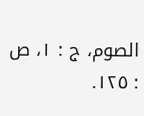الصوم، ج : ١، ص : ١٢٥.